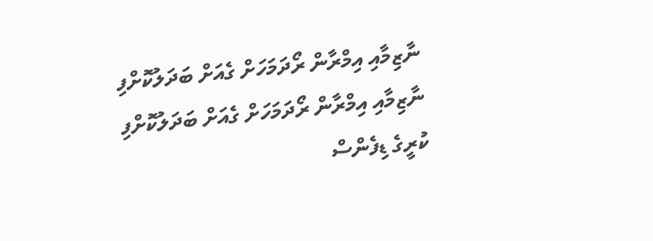ނާޒިމާއި އިމްރާން ރޯދަމަހަށް ގެއަށް ބަދަލުކޮށްފި
ނާޒިމާއި އިމްރާން ރޯދަމަހަށް ގެއަށް ބަދަލުކޮށްފި
ކުރީގެ ޑިފެންސް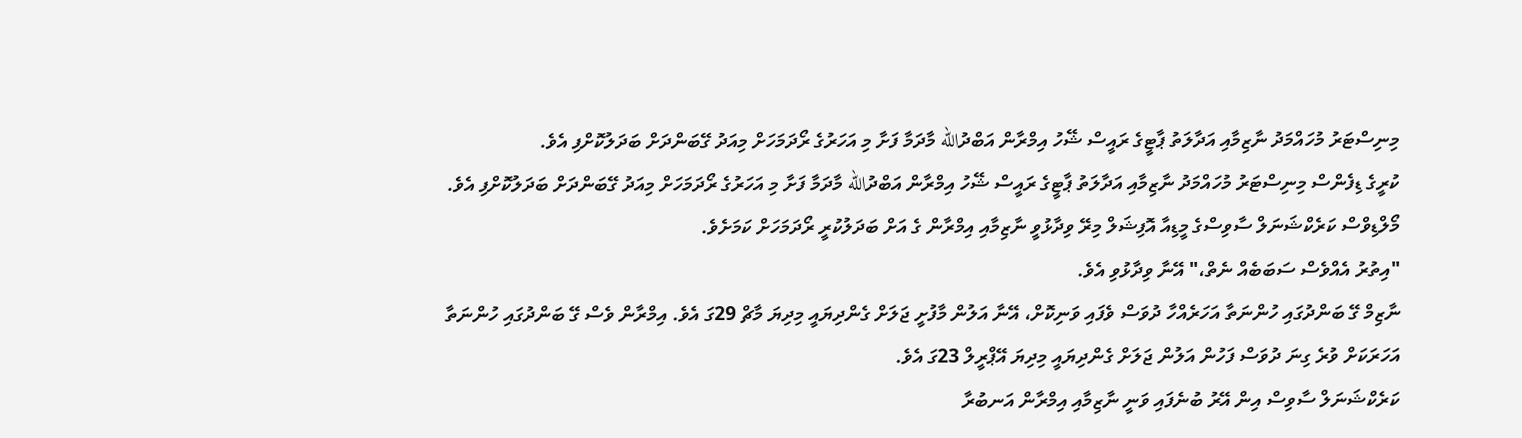މިނިސްޓަރު މުހައްމަދު ނާޒިމާއި އަދާލަތު ޕާޓީގެ ރައީސް ޝޭހު އިމްރާން އަބްދުالله މާދަމާ ފަށާ މި އަހަރުގެ ރޯދަމަހަށް މިއަދު ގޭބަންދަށް ބަދަލުކޮށްފި އެވެ.
ކުރީގެ ޑިފެންސް މިނިސްޓަރު މުހައްމަދު ނާޒިމާއި އަދާލަތު ޕާޓީގެ ރައީސް ޝޭހު އިމްރާން އަބްދުالله މާދަމާ ފަށާ މި އަހަރުގެ ރޯދަމަހަށް މިއަދު ގޭބަންދަށް ބަދަލުކޮށްފި އެވެ.
މޯލްޑިވްސް ކަރެކްޝަނަލް ސާވިސްގެ މީޑިއާ އޮފިޝަލް މިރޭ ވިދާޅުވީ ނާޒިމާއި އިމްރާން ގެ އަށް ބަދަލުކުރީ ރޯދަމަހަށް ކަމަށެވެ.
"އިތުރު އެއްވެސް ސަބަބެއް ނެތް،" އޭނާ ވިދާޅުވި އެވެ.
ނާޒިމް ގޭ ބަންދުގައި ހުންނަތާ އަހަރެއްހާ ދުވަސް ވެފައި ވަނިކޮށް، އޭނާ އަލުން މާފުށީ ޖަލަށް ގެންދިޔައީ މިދިޔަ މާޗް 29ގަ އެވެ. އިމްރާން ވެސް ގޭ ބަންދުގައި ހުންނަތާ އަހަރަކަށް ވުރެ ގިނަ ދުވަސް ފަހުން އަލުން ޖަލަށް ގެންދިޔައީ މިދިޔަ އޭޕްރީލް 23ގަ އެވެ.
ކަރެކްޝަނަލް ސާވިސް އިން އޭރު ބުނެފައި ވަނީ ނާޒިމާއި އިމްރާން އަނބުރާ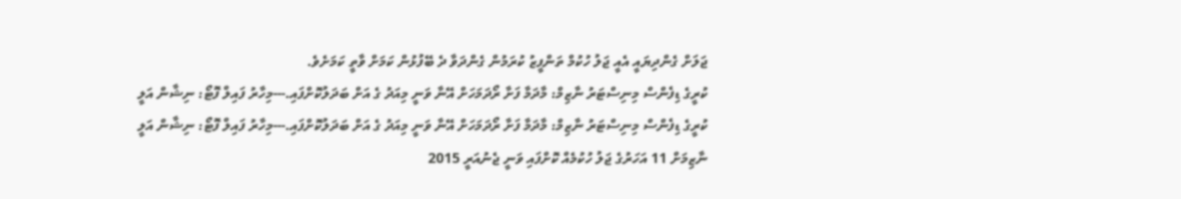ޖަލަށް ގެންދިޔައީ އެއީ ޖަލު ހުކުމް ތަންފީޒު ކުރަމުން ގެންދަވާ ދެ ބޭފުޅުން ކަމަށް ވާތީ ކަމަށެވެ.
ކުރީގެ ޑިފެންސް މިނިސްޓަރު ނާޒިމް: މާދަމާ ފަށާ ރޯދަމަހަށް އޭނާ ވަނީ މިއަދު ގެ އަށް ބަދަލުކޮށްފައި.---މިހާރު ފައިލް ފޮޓޯ: ނިޝާން އަލީ
ކުރީގެ ޑިފެންސް މިނިސްޓަރު ނާޒިމް: މާދަމާ ފަށާ ރޯދަމަހަށް އޭނާ ވަނީ މިއަދު ގެ އަށް ބަދަލުކޮށްފައި.---މިހާރު ފައިލް ފޮޓޯ: ނިޝާން އަލީ
ނާޒިމަށް 11 އަހަރުގެ ޖަލު ހުކުމެއް ކޮށްފައި ވަނީ ޖެނުއަރީ 2015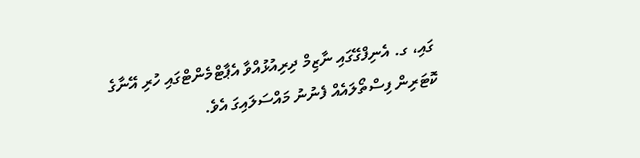ގައި، ގ. އެނިފްގޭގައި ނާޒިމް ދިރިއުޅުއްވާ އެޕާޓްމެންޓްގައި ހުރި އޭނާގެ ކޮޓަރިން ފިސްތޯލައެއް ފެނުނު މައްސަލައިގަ އެވެ.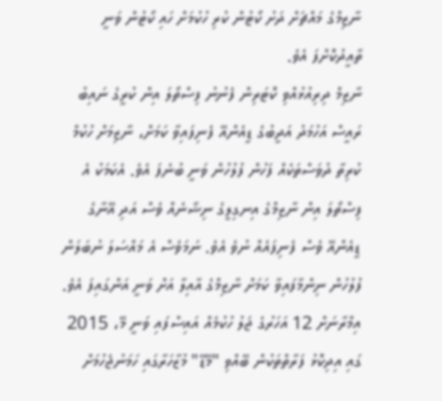ނާޒިމްގެ މައްޗަށް ދަށު ކޯޓުން ކުރި ހުކުމަށް ހައި ކޯޓުން ވަނީ ތާއީދުކޮށްފަ އެވެ.
ނާޒިމް ދިރިއުޅުއްވި ކޮޓަރިން ފެނުނު ފިސްތޯލަ އިން ކުރީގެ ނައިބު ރައީސް އަހުމަދު އަދީބުގެ ޑީއެންއޭ ފެނިފައިވާ ކަމަށް، ނާޒިމަށް ހުކުމް ކުރިތާ ދުވަސްތަކެއް ފަހުން ފުލުހުން ވަނީ ބުނެފަ އެވެ. އެކަމަކު އެ ފިސްތޯލަ އިން ނާޒިމްގެ އިނގިލީގެ ނިޝާނެއް ވެސް އަދި އޭނާގެ ޑީއެންއޭ ވެސް ފެނިފައެއް ނުވެ އެވެ. ނަމަވެސް އެ މައްސަލަ ނުބަލަން ފުލުހުން ނިންމާފައިވާ ކަމަށް ނާޒިމްގެ އާއިލާ އަށް ވަނީ އަންގައިފަ އެވެ.
އިމްރާނަށް 12 އަހަރުގެ ޖަލު ހުކުމެއް އައިސްފައި ވަނީ މޭ، 2015 ގައި އިދިކޮޅު ފަރާތްތަކުން ބޭއްވި "މޭޑޭ" މުޒާހަރާގައި ހަމަނުޖެހުމަށް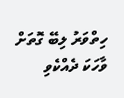ހިތްވަރު ލިބޭ ގޮތަށް ވާހަކަ ދެއްކެވި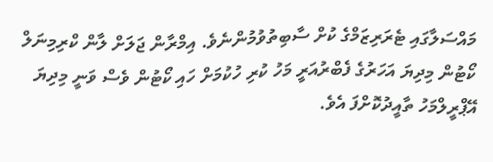މައްސަލާގައި ޓެރަރިޒަމްގެ ކުށް ސާބިތުވުމުންނެވެ. އިމްރާން ޖަލަށް ލާން ކްރިމިނަލް ކޯޓުން މިދިޔަ އަހަރުގެ ފެބްރުއަރީ މަހު ކުރި ހުކުމަށް ހައި ކޯޓުން ވެސް ވަނީ މިދިޔަ އޭޕްރީލްމަހު ތާއީދުކޮށްފަ އެވެ.